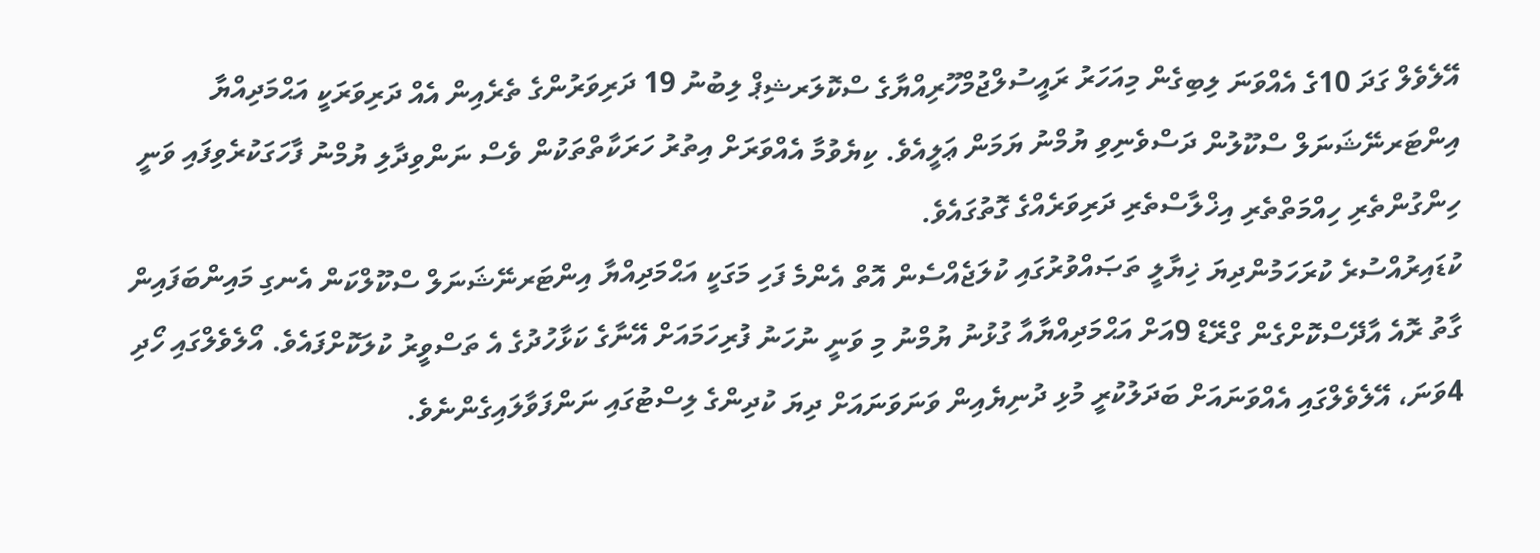އޭލެވެލް ގަދަ 10ގެ އެއްވަނަ ލިބިގެން މިއަހަރު ރައީސުލްޖުމްހޫރިއްޔާގެ ސްކޮލަރޝިޕް ލިބުނު 19 ދަރިވަރުންގެ ތެރެއިން އެއް ދަރިވަރަކީ އަޙްމަދިއްޔާ އިންޓަރނޭޝަނަލް ސްކޫލުން ދަސްވެނިވި ޔުމްނު ޔަމަން ޢަލީއެވެ. ކިޔެވުމާ އެއްވަރަށް އިތުރު ހަރަކާތްތަކުން ވެސް ނަންވިދާލި ޔުމްނު ފާހަގަކުރެވިފައި ވަނީ ހިންގުންތެރި ހިއްމަތްތެރި އިޚްލާސްތެރި ދަރިވަރެއްގެ ގޮތުގައެވެ.
ކުޑައިރުއްސުރެ ކުރަހަމުންދިޔަ ޚިޔާލީ ތަޞައްވުރުގައި ކުލަޖެއްސެން އޮތް އެންމެ ފަހި މަގަކީ އަޙްމަދިއްޔާ އިންޓަރނޭޝަނަލް ސްކޫލްކަން އެނގި މައިންބަފައިން ގާތު ރޮއެ އާދޭސްކޮށްގެން ގްރޭޑް 9އަށް އަޙްމަދިއްޔާއާ ގުޅުނު ޔުމްނު މި ވަނީ ނުހަނު ފުރިހަމައަށް އޭނާގެ ކަޅާހުދުގެ އެ ތަސްވީރު ކުލަކޮށްފައެވެ. އޯލެވެލްގައި ހޯދި 4ވަނަ، އޭލެވެލްގައި އެއްވަނައަށް ބަދަލުކުރީ މުޅި ދުނިޔެއިން ވަނަވަނައަށް ދިޔަ ކުދިންގެ ލިސްޓުގައި ނަންފަވާލައިގެންނެވެ.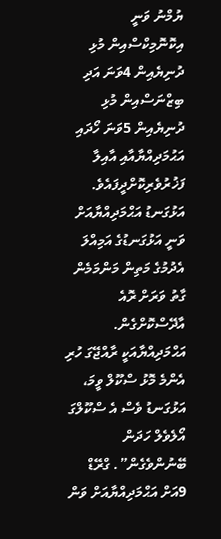ޔުމްނު ވަނީ އިކޮނޮމިކްސްއިން މުޅި ދުނިޔެއިން 4ވަނަ އަދި ބިޒްނަސްއިން މުޅި ދުނިޔެއިން 5ވަނަ ހޯދައި އަޙުމަދިއްޔާއާއި އާއިލާ ފަޚުރުވެރިކޮށްދީފައެވެ.
އަޅުގަނޑު އަޙްމަދިއްޔާއަށް ވަނީ އަޅުގަނޑުގެ އަމިއްލަ އެދުމުގެ މަތިން މަންމަމެން ގާތު ވަރަށް ރޮއެ އާދޭސްކޮށްގެން. އަޙްމަދިއްޔާއަކީ ރާއްޖޭގަ ހުރި އެންމެ މޮޅު ސްކޫލް ވީމަ، އަޅުގަނޑު ވެސް އެ ސްކޫލްގަ އޯލެވެލް ހަދަން ބޭނުންވެގެން”. ގްރޭޑް 9އަށް އަޙްމަދިއްޔާއަށް ވަން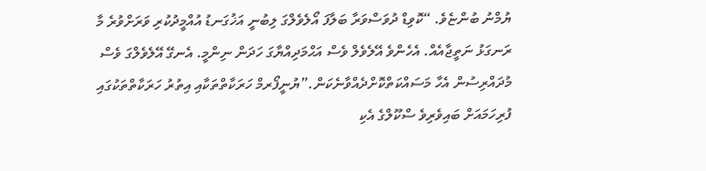ޔުމްނު ބުންޏެވެ. “ކޮވިޑް ދުވަސްވަރާ ބަލާފަ އޯލެވެލްގަ ލިބުނީ އަޚުގަނޑު އުއްމީދުކުރި ވަރަށްވުރެ މާ ރަނގަޅު ނަތީޖާއެއް. އެހެންވެ އޭލެވެލް ވެސް އަޙްމަދިއްޔާގަ ހަދަން ނިންމީ. އެނގޭ އޭލެވެލްގަ ވެސް މުދައްރިސުން އެހާ މަސައްކަތްކޮށްދެއްވާނެކަން.”ޔުނީފޯރމް ހަރަކާތްތަކާއި އިތުރު ހަރަކާތްތަކުގައި ފުރިހަމައަށް ބައިވެރިވެ ސްކޫލްގެ އެކި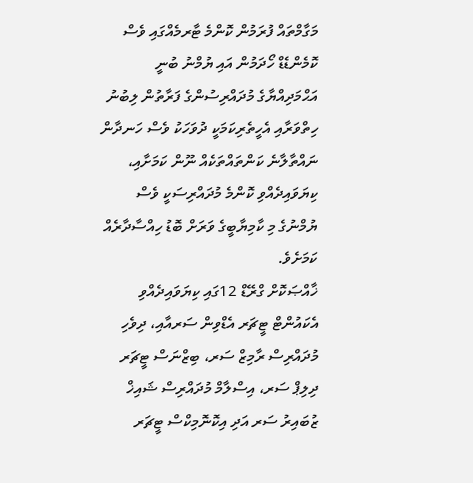މަގާމްތައް ފުރަމުން ކޮންމެ ޓާރމެއްގައި ވެސް ކޮމެންޑެޑް ހޯދަމުން އައި ޔުމްނު ބުނީ އަޙްމަދިއްޔާގެ މުދައްރިސުންގެ ފަރާތުން ލިބުނު ހިތްވަރާއި އެހީތެރިކަމަކީ ދުވަހަކު ވެސް ހަނދާން ނައްތާލާނެ ކަންތައްތަކެއް ނޫން ކަމަށާއި، ކިޔަވައިދެއްވި ކޮންމެ މުދައްރިސަކީ ވެސް ޔުމްނުގެ މި ކާމިޔާބީގެ ވަރަށް ބޮޑު ހިއްސާދާރެއް ކަމަށެވެ.
ޚާއްޞަކޮށް ގްރޭޑް 12ގައި ކިޔަވައިދެއްވި އެކައުންޓް ޓީޗަރ އެޑްވިން ސަރއާއި، ދިވެހި މުދައްރިސް ރާމިޒް ސަރ، ބިޒްނަސް ޓީޗަރ ދިލިޕް ސަރ، އިސްލާމް މުދައްރިސް ޝައިޚް ޒުބައިރު ސަރ އަދި އިކޮނޮމިކްސް ޓީޗަރ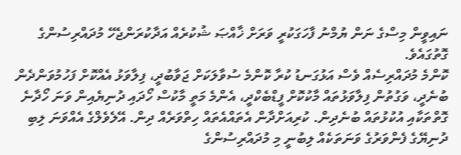ނައިވީން މިސްގެ ނަން ޔުމްނު ފާހަގަކުރީ ވަރަށް ޚާއްޞަ ޝުކުރެއް އަދާކުރަންޖެހޭ މުދައްރިސުންގެ ގޮތުގައެވެ.
ކޮންމެ މުދައްރިސެއް ވެސް އަޅުގަނޑު ކުރާ ކޮންމެ ސުވާލަކަށް ޖަވާބުދީ، ފިލާވަޅު އެއްކޮށް ފަހުމުވަންދެން ބުނެދީ، ވަގުތުން ފިލާވަޅުތައް މާކުކޮށް ފީޑްބެކްދީ، އެންމެ މަތީ މާކުސް ހޯދައި ދުނިޔެއިން ވަނަ ހޯދާނެ ގޮތްތަކާއި އުކުޅުތައް ބުނެދިން. ކުރިއަށްދާން އެތައްއެތައް ހިތްވަރެއް ދިން. އޭލެވެލްގެ އެއްވަނަ ލިބި ދުނިޔޭގެ ފެންވަރުގެ ވަނަތަކެއް ލިބުނީ މި މުދައްރިސުންގެ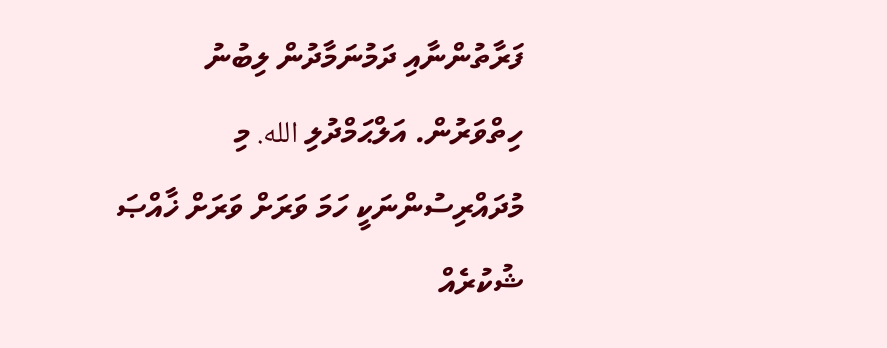ފަރާތުންނާއި ދަމުނަމާދުން ލިބުނު ހިތްވަރުން. އަލްޙަމްދުލި الله. މި މުދައްރިސުންނަކީ ހަމަ ވަރަށް ވަރަށް ޚާއްޞަ ޝުކުރެއް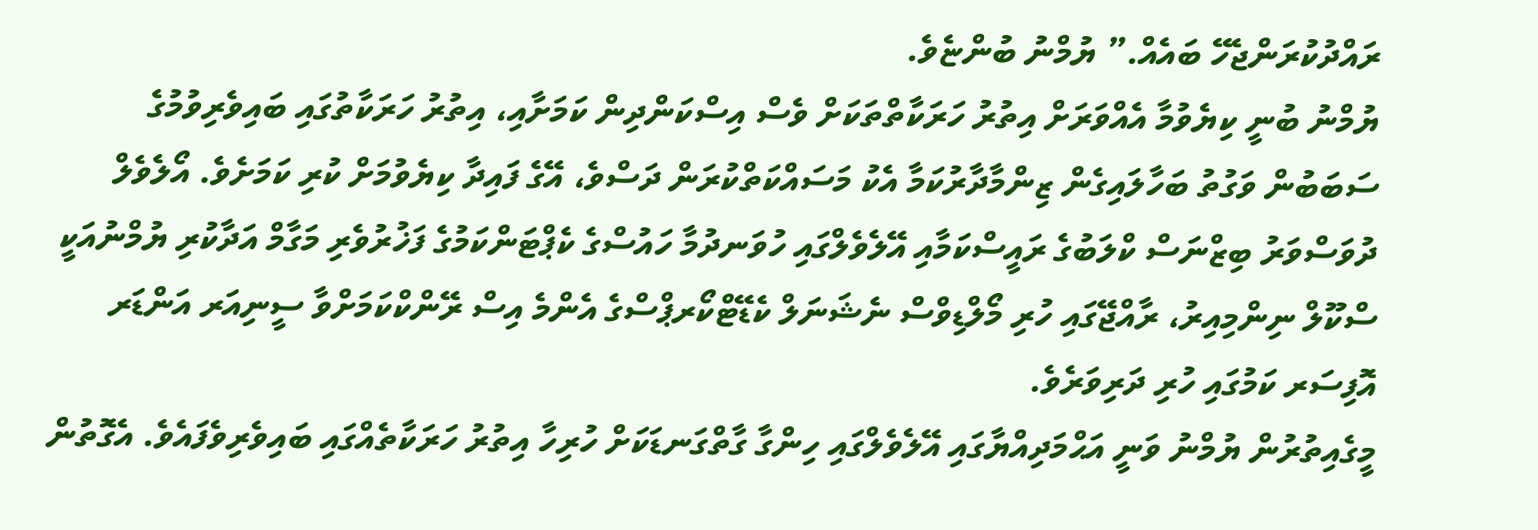ރައްދުކުރަންޖެހޭ ބައެއް.” ޔުމްނު ބުންޏެވެ.
ޔުމްނު ބުނީ ކިޔެވުމާ އެއްވަރަށް އިތުރު ހަރަކާތްތަކަށް ވެސް އިސްކަންދިން ކަމަށާއި، އިތުރު ހަރަކާތުގައި ބައިވެރިވުމުގެ ސަބަބުން ވަގުތު ބަހާލައިގެން ޒިންމާދާރުކަމާ އެކު މަސައްކަތްކުރަން ދަސްވެ، އޭގެ ފައިދާ ކިޔެވުމަށް ކުރި ކަމަށެވެ. އޯލެވެލް ދުވަސްވަރު ބިޒްނަސް ކްލަބުގެ ރައީސްކަމާއި އޭލެވެލްގައި ހުވަނދުމާ ހައުސްގެ ކެޕްޓަންކަމުގެ ފަޚުރުވެރި މަގާމް އަދާކުރި ޔުމްނުއަކީ ސްކޫލް ނިންމިއިރު، ރާއްޖޭގައި ހުރި މޯލްޑިވްސް ނެޝަނަލް ކެޑޭޓްކޯރޕްސްގެ އެންމެ އިސް ރޭންކްކަމަށްވާ ސީނިއަރ އަންޑަރ އޮފިސަރ ކަމުގައި ހުރި ދަރިވަރެވެ.
މީގެއިތުރުން ޔުމްނު ވަނީ އަޙްމަދިއްޔާގައި އޭލެވެލްގައި ހިންގާ ގާތްގަނޑަކަށް ހުރިހާ އިތުރު ހަރަކާތެއްގައި ބައިވެރިވެފައެވެ. އެގޮތުން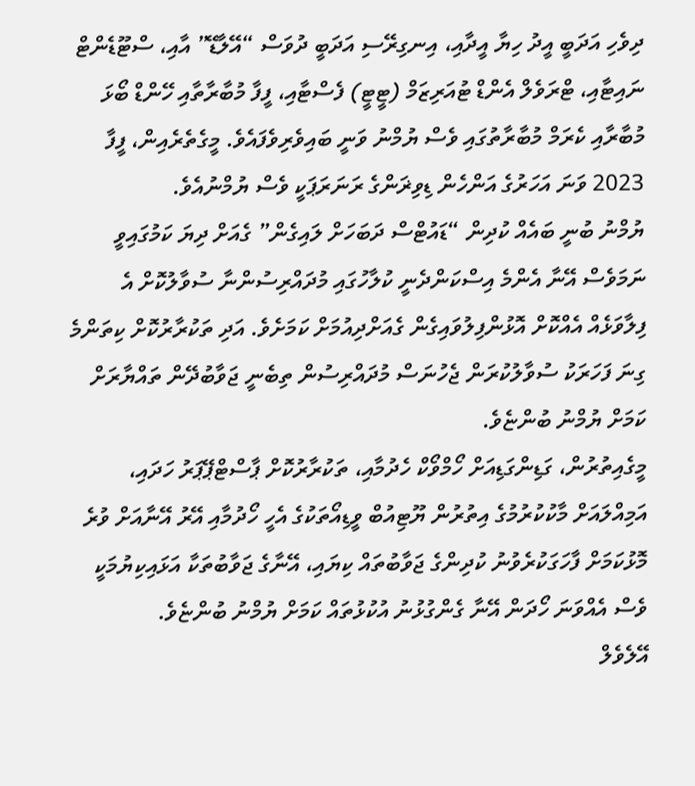ދިވެހި އަދަބީ އީދު ހިޔާ އީދާއި، އިނގިރޭސި އަދަބީ ދުވަސް “އޭލާޑޭ” އާއި، ސްޓޫޑެންޓް ނައިޓާއި، ޓްރަވެލް އެންޑް ޓުއަރިޒަމް (ޓީޓީ) ފެސްޓާއި، ފީފާ މުބާރާތާއި ހޭންޑް ބޯޅަ މުބާރާއި ކެރަމް މުބާރާތުގައި ވެސް ޔުމްނު ވަނީ ބައިވެރިވެފައެވެ. މީގެތެރެއިން، ފީފާ 2023 ވަނަ އަހަރުގެ އަންހެން ޑިވިޜަންގެ ރަނަރަޕަކީ ވެސް ޔުމްނުއެވެ.
ޔުމްނު ބުނީ ބައެއް ކުދިން “ޑައުޓްސް ދަބަހަށް ލައިގެން” ގެއަށް ދިޔަ ކަމުގައިވީ ނަމަވެސް އޭނާ އެންމެ އިސްކަންދެނީ ކުލާހުގައި މުދައްރިސުންނާ ސުވާލުކޮށް އެ ފިލާވަޅެއް އެއްކޮށް އޮޅުންފިލުވައިގެން ގެއަށްދިއުމަށް ކަމަށެވެ. އަދި ތަކުރާރުކޮށް ކިތަންމެ ގިނަ ފަހަރަކު ސުވާލުކުރަން ޖެހުނަސް މުދައްރިސުން ތިބެނީ ޖަވާބުދޭން ތައްޔާރަށް ކަމަށް ޔުމްނު ބުންޏެވެ.
މީގެއިތުރުން، ގަޑިންގަޑިއަށް ހޯމްވޯކް ހެދުމާއި، ތަކުރާރުކޮށް ޕާސްޓްޕޭޕަރު ހަދައި، އަމިއްލައަށް މާކުކުރުމުގެ އިތުރުން ޔޫޓިއުބް ވީޑިއޯތަކުގެ އެހީ ހޯދުމާއި އޭރު އޭނާއަށް ވުރެ މޮޅުކަމަށް ފާހަގަކުރެވުނު ކުދިންގެ ޖަވާބުތައް ކިޔައި، އޭނާގެ ޖަވާބުތަކާ އަޅައިކިޔުމަކީ ވެސް އެއްވަނަ ހޯދަން އޭނާ ގެންގުޅުނު އުކުޅުތައް ކަމަށް ޔުމްނު ބުންޏެވެ.
އޭލެވެލް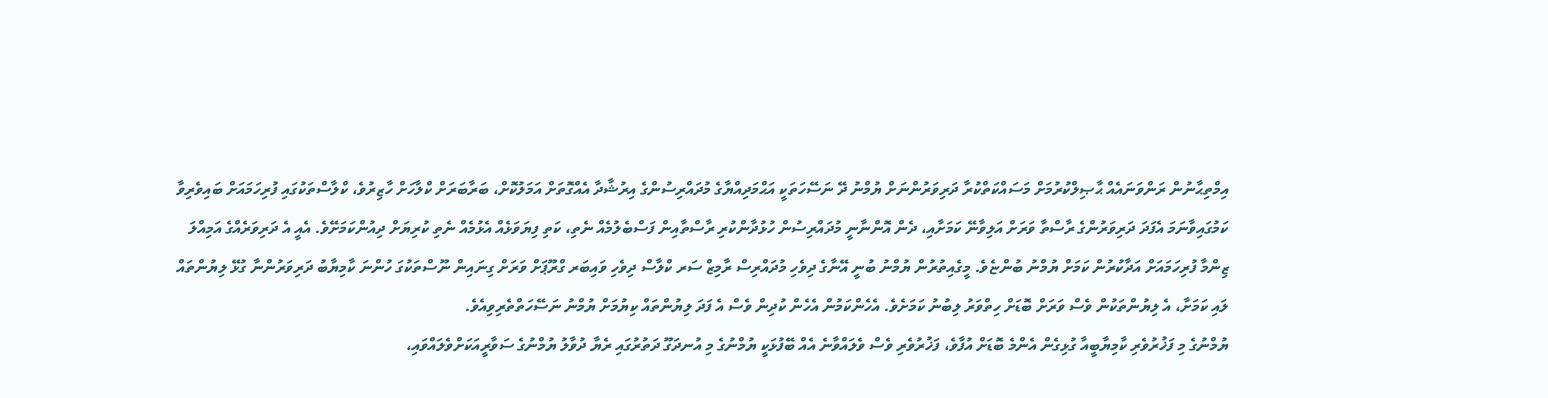އިމްތިޙާނުން ރަންވަނައެއް ޙާޞިލްކުރުމަށް މަސައްކަތްކުރާ ދަރިވަރުންނަށް ޔުމްނު ދޭ ނަސޭހަތަކީ އަޙްމަދިއްޔާގެ މުދައްރިސުންގެ އިރުޝާދާ އެއްގޮތަށް އަމަލުކޮށް، ބަރާބަރަށް ކްލާހަށް ހާޒިރުވެ، ކްލާސްތަކުގައި ފުރިހަމައަށް ބައިވެރިވާ ކަމުގައިވާނަމަ އެފަދަ ދަރިވަރުންގެ ރާސްތާ ވަރަށް އަލިވާނޭ ކަމަށާއި، ދެން އޮންނާނީ މުދައްރިސުން ހުޅުދާންކުރި ރާސްތާއިން ފަސްބެލުމެއް ނެތި، ކަތި ފިޔަވަޅެއް އެޅުމެއް ނެތި ކުރިޔަށް ދިއުންކަމަށޭވެ. އެއީ އެ ދަރިވަރެއްގެ އަމިއްލަ ޒިންމާ ފުރިހަމައަށް އަދާކުރުން ކަމަށް ޔުމްނު ބުންޏެވެ. މީގެއިތުރުން ޔުމްނު ބުނީ އޭނާގެ ދިވެހި މުދައްރިސް ރާމިޒް ސަރ ކްލާސް ދިވެހި ވައިބަރ ގްރޫޕަށް ވަރަށް ގިނައިން ނޫސްތަކުގަ ހުންނަ ކާމިޔާބު ދަރިވަރުންނާ ގުޅޭ ލިޔުންތައް ލައި ކަމަށާ، އެ ލިޔުންތަކުން ވެސް ވަރަށް ބޮޑަށް ހިތްވަރު ލިބުނު ކަމަށެވެ. އެހެންކަމުން އެހެން ކުދިން ވެސް އެ ފަދަ ލިޔުންތައް ކިޔުމަށް ޔުމްނު ނަސޭހަތްތެރިވިއެވެ.
ޔުމްނުގެ މި ފަޚުރުވެރި ކާމިޔާބީއާ ގުޅިގެން އެންމެ ބޮޑަށް އުފާވެ، ފަޚުރުވެރި ވެސް ވެލައްވާނެ އެއް ބޭފުޅަކީ ޔުމްނުގެ މި އުނދަގޫ ދަތުރުގައި ރެޔާ ދުވާލު ޔުމްނުގެ ސަވާރީއަކަށްވެލައްވައި،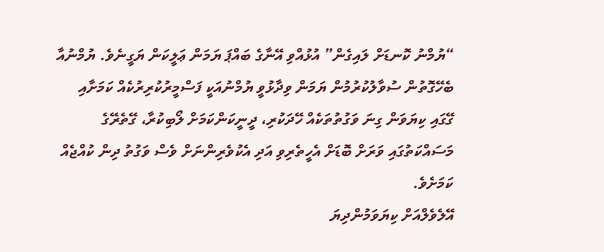“ޔުމްނު ކޮނޑަށް ލައިގެން” އުޅުއްވި އޭނާގެ ބައްޕަ ޔަމަން ޢަލީކަން ޔަގީނެވެ. ޔުމްނުއާ ބެހޭގޮތުން ސުވާލުކުރުމުން ޔަމަން ވިދާޅުވީ ޔުމްނުއަކީ ފަސްމީރުކުރިރުކެއް ކަމަށާއި ގޭގައި ކިޔަވަން ގިނަ ވަގުތުތަކެއް ހޭދަކުރި، ދީނީކަންކަމަށް ލޯބިކުރާ، ގޭތެރޭގެ މަސައްކަތުގައި ވަރަށް ބޮޑަށް އެހީތެރިވި އަދި އެކުވެރިންނަށް ވެސް ވަގުތު ދިން ކުއްޖެއް ކަމަށެވެ.
އޭލެވެލްއަށް ކިޔަވަމުންދިޔަ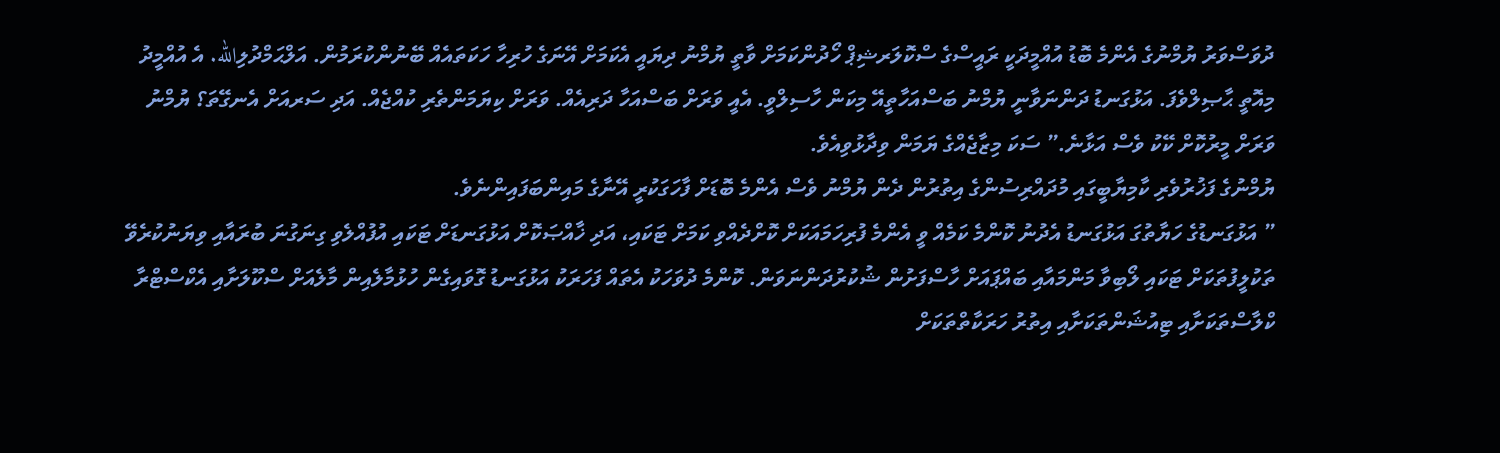ދުވަސްވަރު ޔުމްނުގެ އެންމެ ބޮޑު އުއްމީދަކީ ރައީސްގެ ސްކޮލަރޝިޕް ހޯދުންކަމަށް ވާތީ ޔުމްނު ދިޔައީ އެކަމަށް އޭނަގެ ހުރިހާ ހަކަތައެއް ބޭނުންކުރަމުން. އަލްޙަމްދުލިالله. އެ އުއްމީދު މިއޮތީ ޙާޞިލްވެފަ. އަޅުގަނޑު ދަންނަވާނީ ޔުމްނު ބަސްއަހާތީއޭ މިކަން ހާސިލްވީ. އެއީ ވަރަށް ބަސްއަހާ ދަރިއެއް. ވަރަށް ކިޔަމަންތެރި ކުއްޖެއް. އަދި ސަރއަށް އެނގޭތަ؟ ޔުމްނު ވަރަށް މީރުކޮށް ކޭކު ވެސް އަޅާނެ.” ސަކަ މިޒާޖެއްގެ ޔަމަން ވިދާޅުވިއެވެ.
ޔުމްނުގެ ފަޚުރުވެރި ކާމިޔާބީގައި މުދައްރިސުންގެ އިތުރުން ދެން ޔުމްނު ވެސް އެންމެ ބޮޑަށް ފާހަގަކުރީ އޭނާގެ މައިންބަފައިންނެވެ.
” އަޅުގަނޑުގެ ހަޔާތުގަ އަޅުގަނޑު އެދުނު ކޮންމެ ކަމެއް ވީ އެންމެ ފުރިހަމައަކަށް ކޮށްދެއްވި ކަމަށް ޓަކައި، އަދި ޚާއްޞަކޮށް އަޅުގަނޑަށް ޓަކައި އުފުއްލެވި ގިނަގުނަ ބުރައާއި ވިޔަނުކުރެވޭ ތަކުލީފުތަކަށް ޓަކައި ލޯބިވާ މަންމައާއި ބައްޕައަށް ހާސްފަށުން ޝުކުރުދަންނަވަން. ކޮންމެ ދުވަހަކު އެތައް ފަހަރަކު އަޅުގަނޑު ގޮވައިގެން ހުޅުމާލެއިން މާލެއަށް ސްކޫލަށާއި އެކްސްޓްރާ ކްލާސްތަކަށާއި ޓިއުޝަންތަކަށާއި އިތުރު ހަރަކާތްތަކަށް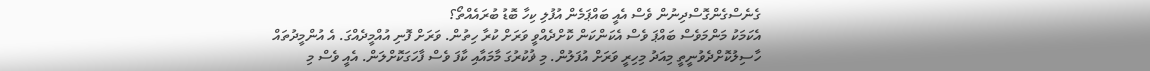ގެނެސްގެންގޮސްދިނުން ވެސް އެއީ ބައްޕަމެން އުފުލި ކިހާ ބޮޑު ބުރައެއްތޯ؟
އެކަމަކު މަންމަވެސް ބައްޕަ ވެސް އެކަންކަން ކޮށްދެއްވީ ވަރަށް ކުރާ ހިތުން. ވަރަށް ފޮނި އުއްމީދެއްގަ. އެ އުންމީދުތައް ހާސިލުކޮށްދެވުނީތީ މިއަދު މިހިރީ ވަރަށް އުފަލުން. މި ޥުކުރުގަ މާމައާއި ކާފަ ވެސް ފާހަގަކޮށްލަން. އެއީ ވެސް މި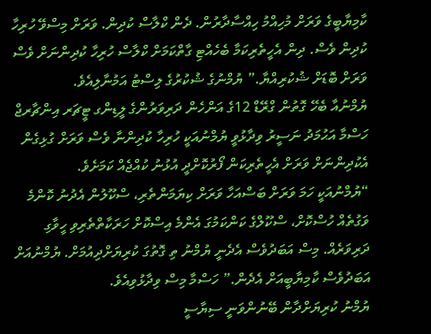ކާމިޔާބީގެ ވަރަށް މުހިއްމު ހިއްސާދާރުން. ދެން ކްލާސް ކުދިން. ވަރަށް މިސްވޭ ހުރިހާ ކުދިން ވެސް. ދިން އެހީތެރިކަމާ ބެހެއްޓި ގާތްކަމަށް ކްލާސް ހުރިހާ ކުދިންނަށް ވެސް ވަރަށް ބޮޑަށް ޝުކުރިއްޔާ.” ޔުމްނުގެ ޝުކުރުގެ ލިސްޓު އަމުނާލިއެވެ.
ޔުމްނުއާ ބެހޭ ގޮތުން ގްރޭޑް 12ގެ އަންހެން ދަރިވަރުންގެ ލީޑިންގ ޓީޗަރ އިންޗާރޖް ހަސްމާ އަޙުމަދު ނަސީރު ވިދާޅުވީ ޔުމްނުއަކީ ހުރިހާ ކުދިންނާ ވެސް ވަރަށް ގުޅިގެން އެކުދިންނަށް ވަރަށް އެހީތެރިކަން ފޯރުކޮށްދީ އުޅުނު ކުއްޖެއް ކަމަށެވެ.
“ޔުމްނުއަކީ ހަމަ ވަރަށް ބަސްއަހާ ވަރަށް ކިޔަމަންތެރި، ސްކޫލުން އެދުނު ކޮންމެ ވަގުތެއް ހުސްކޮށް، ސްކޫލްގެ ކަންކަމުގަ އެންމެ އިސްކޮށް ހަރަކާތްތެރިވި ހީވާގި ދަރިވަރެއް. މިސް އަބަދުވެސް އެދެނީ ޔުމްނު ތި ގޮތުގަ ކުރިޔަށްދިއުމަށް. ޔުމްނުއަށް އަބަދުވެސް ކާމިޔާބީއަށް އެދެން.” ހަސްމާ މިސް ވިދާޅުވިއެވެ.
ޔުމްނު ކުރިޔަށްދާން ބޭނުންވަނީ ސިޔާސީ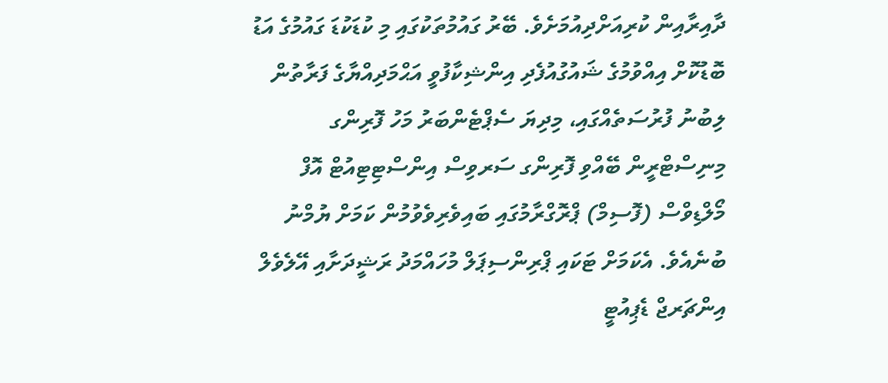ދާއިރާއިން ކުރިއަށްދިއުމަށެވެ. ބޭރު ގައުމުތަކުގައި މި ކުޑަކުޑަ ގައުމުގެ އަޑު ބޮޑުކޮށް އިއްވުމުގެ ޝައުގުއުފެދި އިންޝިކާފުވީ އަޙްމަދިއްޔާގެ ފަރާތުން ލިބުނު ފުރުސަތެއްގައި، މިދިޔަ ސެޕްޓެންބަރު މަހު ފޮރިންގ މިނިސްޓްރީން ބޭއްވި ފޮރިންގ ސަރވިސް އިންސްޓިޓިއުޓް އޮފް މޯލްޑިވްސް (ފޮސިމް) ޕްރޮގްރާމުގައި ބައިވެރިވެވުމުން ކަމަށް ޔުމްނު ބުނެއެވެ. އެކަމަށް ޓަކައި ޕްރިންސިޕަލް މުހައްމަދު ރަޝީދަށާއި އޭލެވެލް އިންޗަރޖް ޑެޕިއުޓީ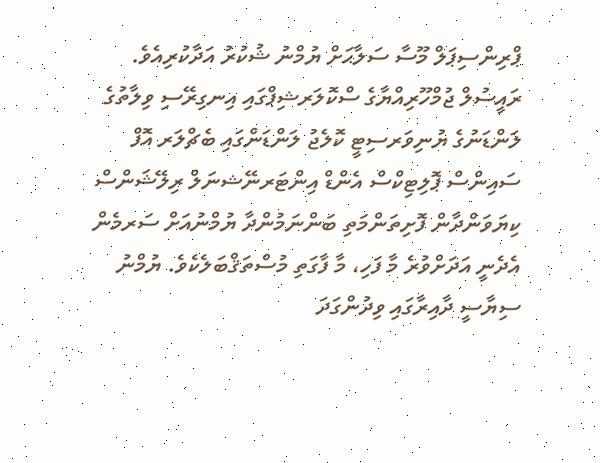ޕްރިންސިޕަލް މޫސާ ސަލާޙަށް ޔުމްނު ޝުކުރު އަދާކުރިއެވެ.
ރައީސުލް ޖުމްހޫރިއްޔާގެ ސްކޮލަރޝިޕްގައި އިނގިރޭސި ވިލާތުގެ ލަންޑަނުގެ ޔުނިވަރސިޓީ ކޮލެޖު ލަންޑަންގައި ބެޗްލަރ އޮފް ސައިންސް ޕޮލިޓިކްސް އެންޑް އިންޓަރނޭޝނަލް ރިލޭޝަންސް ކިޔަވަންދާން ފޮށިތަންމަތި ބަންނަމުންދާ ޔުމްނުއަށް ސަރމެން އެދެނީ އަދަށްވުރެ މާ ފަހި، މާ ފާގަތި މުސްތަޤްބަލެކެވެ. ޔުމްނު ސިޔާސީ ދާއިރާގައި ވިދުންގަދަ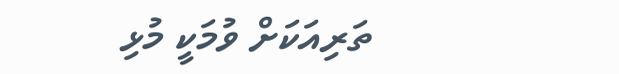ތަރިއަކަށް ވުމަކީ މުޅި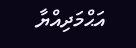އަޙްމަދިއްޔާ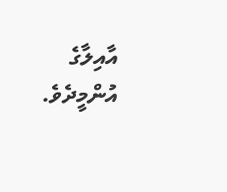އާއިލާގެ އުންމީދެވެ.